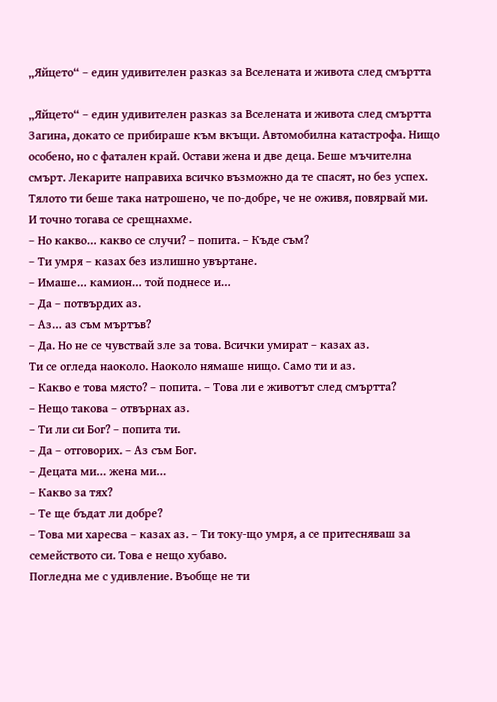„Яйцето“ – един удивителен разказ за Вселената и живота след смъртта

„Яйцето“ – един удивителен разказ за Вселената и живота след смъртта
Загина, докато се прибираше към вкъщи. Автомобилна катастрофа. Нищо особено, но с фатален край. Остави жена и две деца. Беше мъчителна смърт. Лекарите направиха всичко възможно да те спасят, но без успех. Тялото ти беше така натрошено, че по-добре, че не оживя, повярвай ми.
И точно тогава се срещнахме.
– Но какво… какво се случи? – попита. – Къде съм?
– Ти умря – казах без излишно увъртане.
– Имаше… камион… той поднесе и…
– Да – потвърдих аз.
– Аз… аз съм мъртъв?
– Да. Но не се чувствай зле за това. Всички умират – казах аз.
Ти се огледа наоколо. Наоколо нямаше нищо. Само ти и аз.
– Какво е това място? – попита. – Това ли е животът след смъртта?
– Нещо такова – отвърнах аз.
– Ти ли си Бог? – попита ти.
– Да – отговорих. – Аз съм Бог.
– Децата ми… жена ми…
– Какво за тях?
– Те ще бъдат ли добре?
– Това ми харесва – казах аз. – Ти току-що умря, а се притесняваш за семейството си. Това е нещо хубаво.
Погледна ме с удивление. Въобще не ти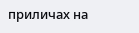приличах на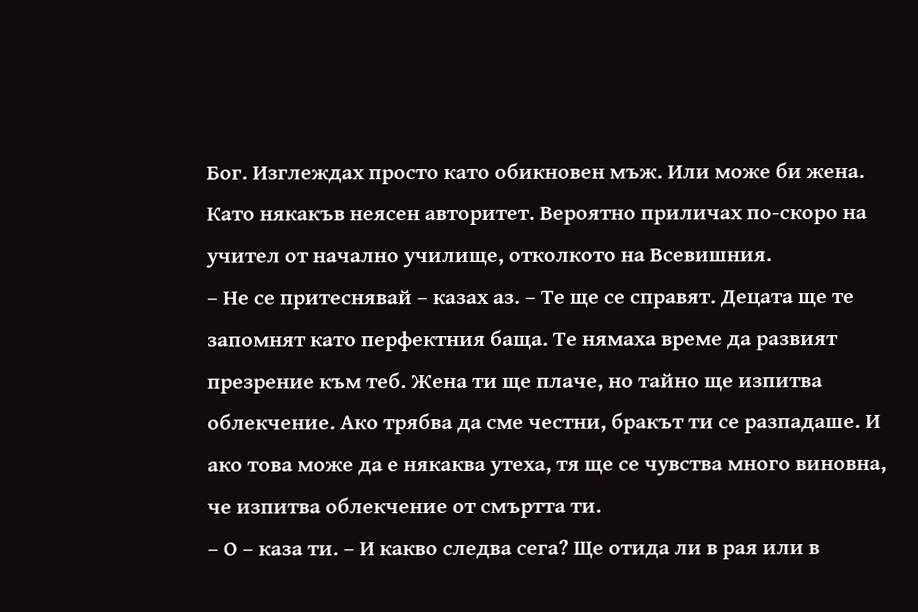Бог. Изглеждах просто като обикновен мъж. Или може би жена. Като някакъв неясен авторитет. Вероятно приличах по-скоро на учител от начално училище, отколкото на Всевишния.
– Не се притеснявай – казах аз. – Те ще се справят. Децата ще те запомнят като перфектния баща. Те нямаха време да развият презрение към теб. Жена ти ще плаче, но тайно ще изпитва облекчение. Ако трябва да сме честни, бракът ти се разпадаше. И ако това може да е някаква утеха, тя ще се чувства много виновна, че изпитва облекчение от смъртта ти.
– О – каза ти. – И какво следва сега? Ще отида ли в рая или в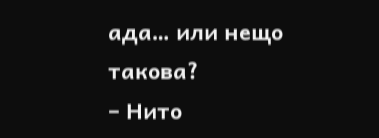ада… или нещо такова?
– Нито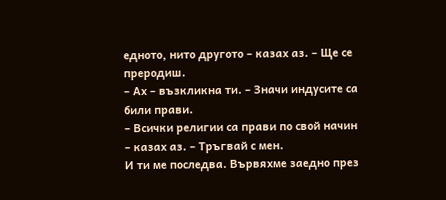едното, нито другото – казах аз. – Ще се преродиш.
– Ах – възкликна ти. – Значи индусите са били прави.
– Всички религии са прави по свой начин – казах аз. – Тръгвай с мен.
И ти ме последва. Вървяхме заедно през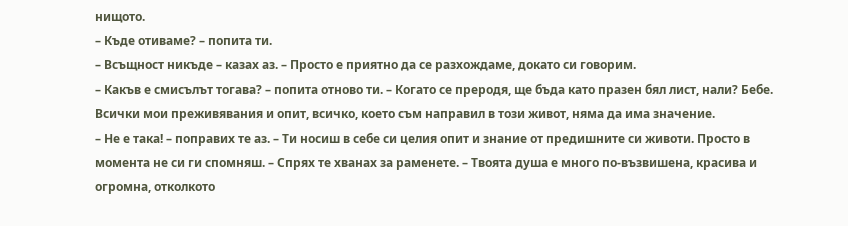нищото.
– Къде отиваме? – попита ти.
– Всъщност никъде – казах аз. – Просто е приятно да се разхождаме, докато си говорим.
– Какъв е смисълът тогава? – попита отново ти. – Когато се преродя, ще бъда като празен бял лист, нали? Бебе. Всички мои преживявания и опит, всичко, което съм направил в този живот, няма да има значение.
– Не е така! – поправих те аз. – Ти носиш в себе си целия опит и знание от предишните си животи. Просто в момента не си ги спомняш. – Спрях те хванах за раменете. – Твоята душа е много по-възвишена, красива и огромна, отколкото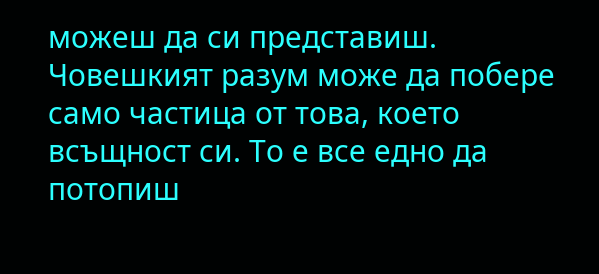можеш да си представиш. Човешкият разум може да побере само частица от това, което всъщност си. То е все едно да потопиш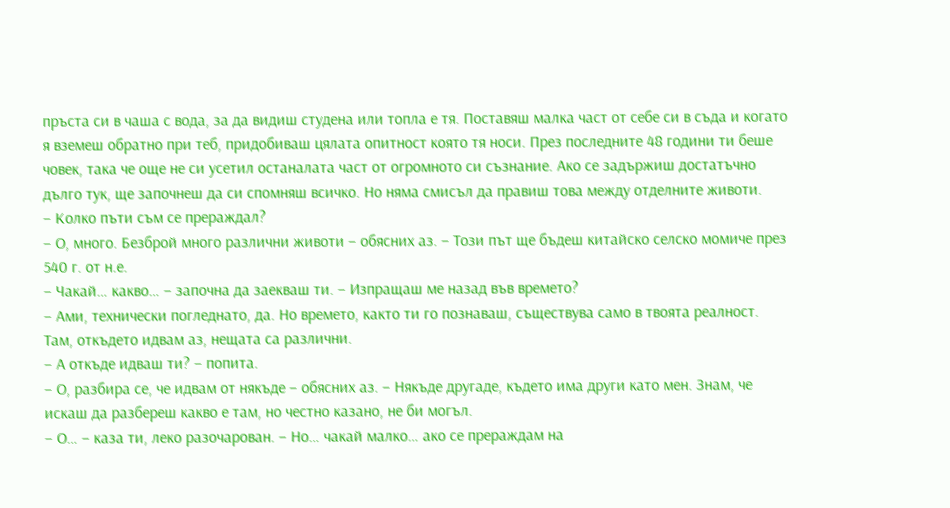пръста си в чаша с вода, за да видиш студена или топла е тя. Поставяш малка част от себе си в съда и когато я вземеш обратно при теб, придобиваш цялата опитност която тя носи. През последните 48 години ти беше човек, така че още не си усетил останалата част от огромното си съзнание. Ако се задържиш достатъчно дълго тук, ще започнеш да си спомняш всичко. Но няма смисъл да правиш това между отделните животи.
– Колко пъти съм се прераждал?
– О, много. Безброй много различни животи – обясних аз. – Този път ще бъдеш китайско селско момиче през 540 г. от н.е.
– Чакай… какво… – започна да заекваш ти. – Изпращаш ме назад във времето?
– Ами, технически погледнато, да. Но времето, както ти го познаваш, съществува само в твоята реалност. Там, откъдето идвам аз, нещата са различни.
– А откъде идваш ти? – попита.
– О, разбира се, че идвам от някъде – обясних аз. – Някъде другаде, където има други като мен. Знам, че искаш да разбереш какво е там, но честно казано, не би могъл.
– О… – каза ти, леко разочарован. – Но… чакай малко… ако се прераждам на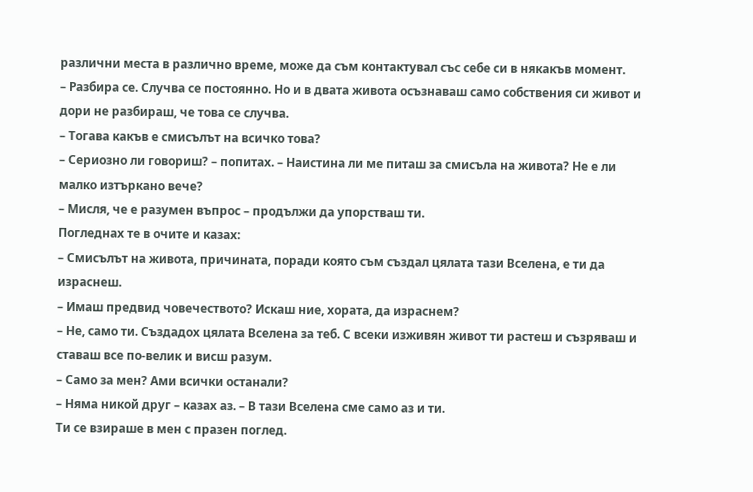различни места в различно време, може да съм контактувал със себе си в някакъв момент.
– Разбира се. Случва се постоянно. Но и в двата живота осъзнаваш само собствения си живот и дори не разбираш, че това се случва.
– Тогава какъв е смисълът на всичко това?
– Сериозно ли говориш? – попитах. – Наистина ли ме питаш за смисъла на живота? Не е ли малко изтъркано вече?
– Мисля, че е разумен въпрос – продължи да упорстваш ти.
Погледнах те в очите и казах:
– Смисълът на живота, причината, поради която съм създал цялата тази Вселена, е ти да израснеш.
– Имаш предвид човечеството? Искаш ние, хората, да израснем?
– Не, само ти. Създадох цялата Вселена за теб. С всеки изживян живот ти растеш и съзряваш и ставаш все по-велик и висш разум.
– Само за мен? Ами всички останали?
– Няма никой друг – казах аз. – В тази Вселена сме само аз и ти.
Ти се взираше в мен с празен поглед.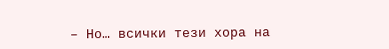– Но… всички тези хора на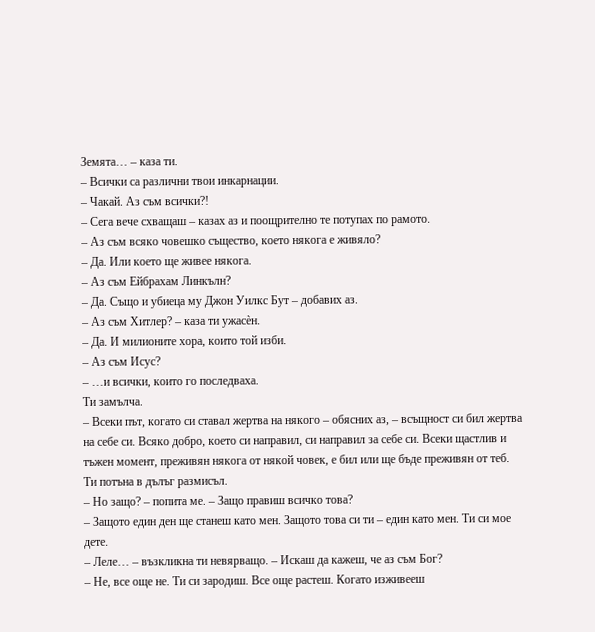Земята… – каза ти.
– Всички са различни твои инкарнации.
– Чакай. Аз съм всички?!
– Сега вече схващаш – казах аз и поощрително те потупах по рамото.
– Аз съм всяко човешко същество, което някога е живяло?
– Да. Или което ще живее някога.
– Аз съм Ейбрахам Линкълн?
– Да. Също и убиеца му Джон Уилкс Бут – добавих аз.
– Аз съм Хитлер? – каза ти ужасèн.
– Да. И милионите хора, които той изби.
– Аз съм Исус?
– …и всички, които го последваха.
Ти замълча.
– Всеки път, когато си ставал жертва на някого – обясних аз, – всъщност си бил жертва на себе си. Всяко добро, което си направил, си направил за себе си. Всеки щастлив и тъжен момент, преживян някога от някой човек, е бил или ще бъде преживян от теб.
Ти потъна в дълъг размисъл.
– Но защо? – попита ме. – Защо правиш всичко това?
– Защото един ден ще станеш като мен. Защото това си ти – един като мен. Ти си мое дете.
– Леле… – възкликна ти невярващо. – Искаш да кажеш, че аз съм Бог?
– Не, все още не. Ти си зародиш. Все още растеш. Когато изживееш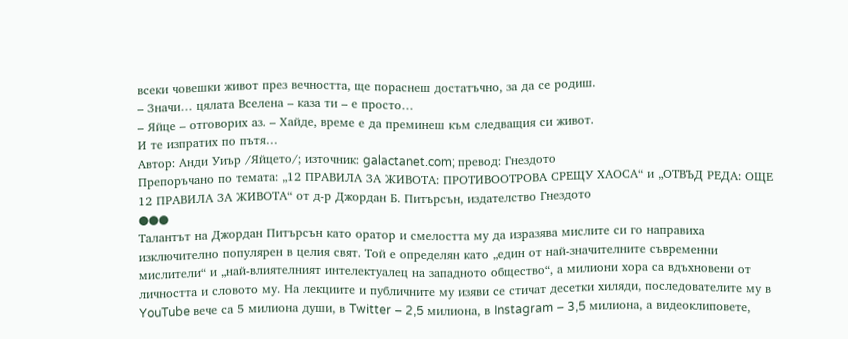всеки човешки живот през вечността, ще пораснеш достатъчно, за да се родиш.
– Значи… цялата Вселена – каза ти – е просто…
– Яйце – отговорих аз. – Хайде, време е да преминеш към следващия си живот.
И те изпратих по пътя…
Автор: Анди Уиър /Яйцето/; източник: galactanet.com; превод: Гнездото
Препоръчано по темата: „12 ПРАВИЛА ЗА ЖИВОТА: ПРОТИВООТРОВА СРЕЩУ ХАОСА“ и „ОТВЪД РЕДА: ОЩЕ 12 ПРАВИЛА ЗА ЖИВОТА“ от д-р Джордан Б. Питърсън, издателство Гнездото
●●●
Талантът на Джордан Питърсън като оратор и смелостта му да изразява мислите си го направиха изключително популярен в целия свят. Той е определян като „един от най-значителните съвременни мислители“ и „най-влиятелният интелектуалец на западното общество“, а милиони хора са вдъхновени от личността и словото му. На лекциите и публичните му изяви се стичат десетки хиляди, последователите му в YouTube вече са 5 милиона души, в Twitter – 2,5 милиона, в Instagram – 3,5 милиона, а видеоклиповете,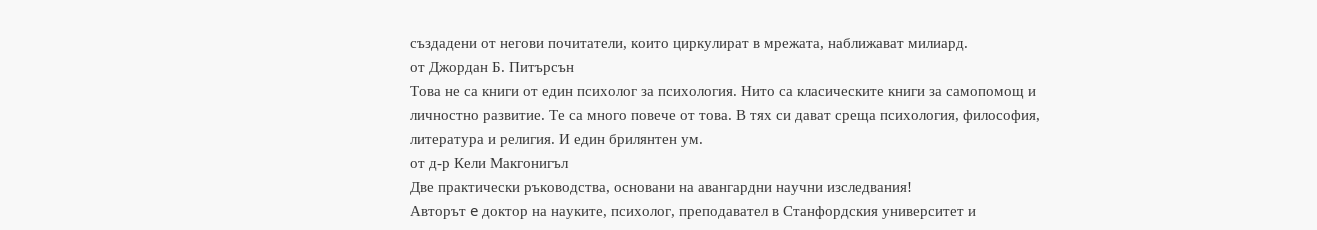създадени от негови почитатели, които циркулират в мрежата, наближават милиард.
от Джордан Б. Питърсън
Това не са книги от един психолог за психология. Нито са класическите книги за самопомощ и личностно развитие. Те са много повече от това. В тях си дават среща психология, философия, литература и религия. И един брилянтен ум.
от д-р Кели Макгонигъл
Две практически ръководства, основани на авангардни научни изследвания!
Авторът e доктор на науките, психолог, преподавател в Станфордския университет и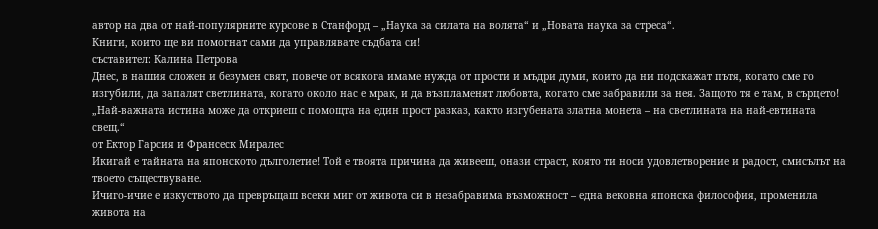автор на два от най-популярните курсове в Станфорд – „Наука за силата на волята“ и „Новата наука за стреса“.
Книги, които ще ви помогнат сами да управлявате съдбата си!
съставител: Калина Петрова
Днес, в нашия сложен и безумен свят, повече от всякога имаме нужда от прости и мъдри думи, които да ни подскажат пътя, когато сме го изгубили, да запалят светлината, когато около нас е мрак, и да възпламенят любовта, когато сме забравили за нея. Защото тя е там, в сърцето!
„Най-важната истина може да откриеш с помощта на един прост разказ, както изгубената златна монета – на светлината на най-евтината свещ.“
от Ектор Гарсия и Франсеск Миралес
Икигай е тайната на японското дълголетие! Той е твоята причина да живееш, онази страст, която ти носи удовлетворение и радост, смисълът на твоето съществуване.
Ичиго-ичие е изкуството да превръщаш всеки миг от живота си в незабравима възможност – една вековна японска философия, променила живота на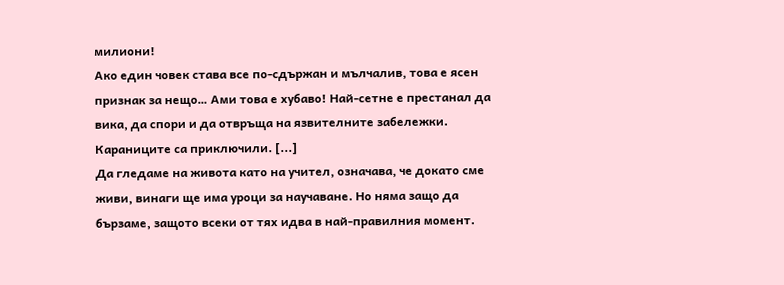милиони!
Ако един човек става все по-сдържан и мълчалив, това е ясен признак за нещо… Ами това е хубаво! Най-сетне е престанал да вика, да спори и да отвръща на язвителните забележки. Караниците са приключили. [...]
Да гледаме на живота като на учител, означава, че докато сме живи, винаги ще има уроци за научаване. Но няма защо да бързаме, защото всеки от тях идва в най-правилния момент.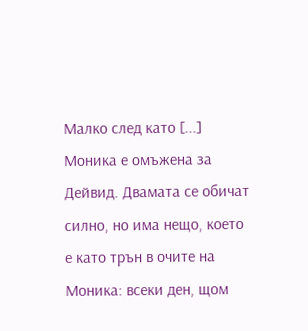Малко след като [...]
Моника е омъжена за Дейвид. Двамата се обичат силно, но има нещо, което е като трън в очите на Моника: всеки ден, щом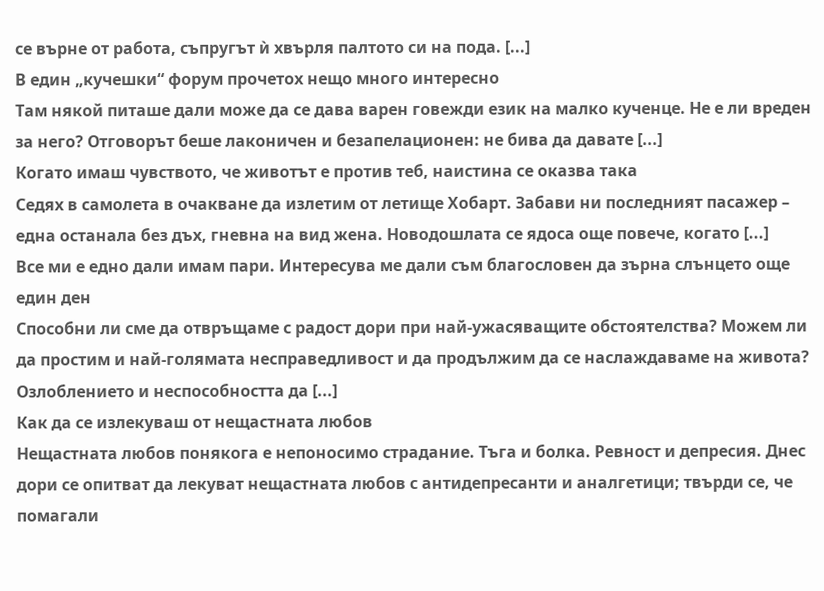се върне от работа, съпругът ѝ хвърля палтото си на пода. [...]
В един „кучешки“ форум прочетох нещо много интересно
Там някой питаше дали може да се дава варен говежди език на малко кученце. Не е ли вреден за него? Отговорът беше лаконичен и безапелационен: не бива да давате [...]
Когато имаш чувството, че животът е против теб, наистина се оказва така
Седях в самолета в очакване да излетим от летище Хобарт. Забави ни последният пасажер – една останала без дъх, гневна на вид жена. Новодошлата се ядоса още повече, когато [...]
Все ми е едно дали имам пари. Интересува ме дали съм благословен да зърна слънцето още един ден
Способни ли сме да отвръщаме с радост дори при най-ужасяващите обстоятелства? Можем ли да простим и най-голямата несправедливост и да продължим да се наслаждаваме на живота? Озлоблението и неспособността да [...]
Как да се излекуваш от нещастната любов
Нещастната любов понякога е непоносимо страдание. Тъга и болка. Ревност и депресия. Днес дори се опитват да лекуват нещастната любов с антидепресанти и аналгетици; твърди се, че помагали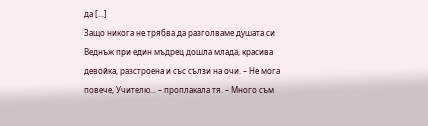да [...]
Защо никога не трябва да разголваме душата си
Веднъж при един мъдрец дошла млада, красива девойка, разстроена и със сълзи на очи. – Не мога повече, Учителю... – проплакала тя. – Много съм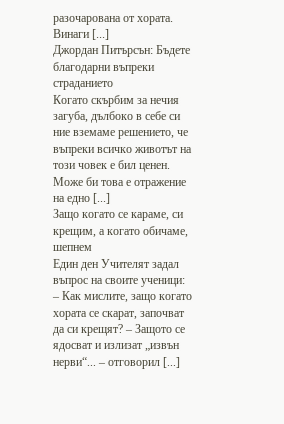разочарована от хората. Винаги [...]
Джордан Питърсън: Бъдете благодарни въпреки страданието
Когато скърбим за нечия загуба, дълбоко в себе си ние вземаме решението, че въпреки всичко животът на този човек е бил ценен. Може би това е отражение на едно [...]
Защо когато се караме, си крещим, а когато обичаме, шепнем
Един ден Учителят задал въпрос на своите ученици: – Как мислите, защо когато хората се скарат, започват да си крещят? – Защото се ядосват и излизат „извън нерви“... – отговорил [...]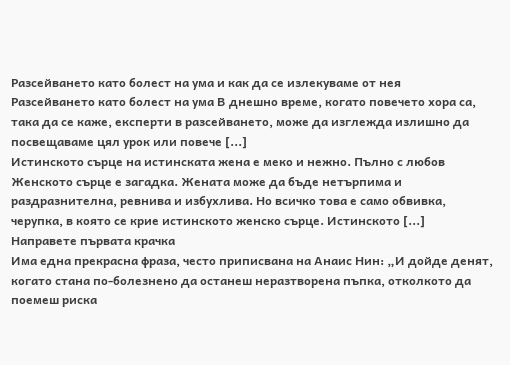Разсейването като болест на ума и как да се излекуваме от нея
Разсейването като болест на ума В днешно време, когато повечето хора са, така да се каже, експерти в разсейването, може да изглежда излишно да посвещаваме цял урок или повече [...]
Истинското сърце на истинската жена е меко и нежно. Пълно с любов
Женското сърце е загадка. Жената може да бъде нетърпима и раздразнителна, ревнива и избухлива. Но всичко това е само обвивка, черупка, в която се крие истинското женско сърце. Истинското [...]
Направете първата крачка
Има една прекрасна фраза, често приписвана на Анаис Нин: „И дойде денят, когато стана по-болезнено да останеш неразтворена пъпка, отколкото да поемеш риска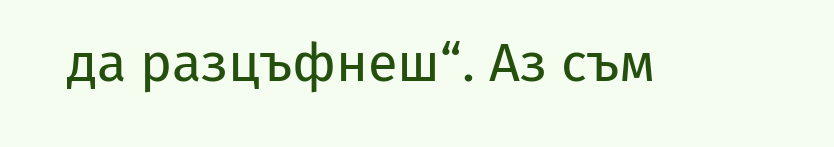да разцъфнеш“. Аз съм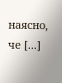наясно, че [...]